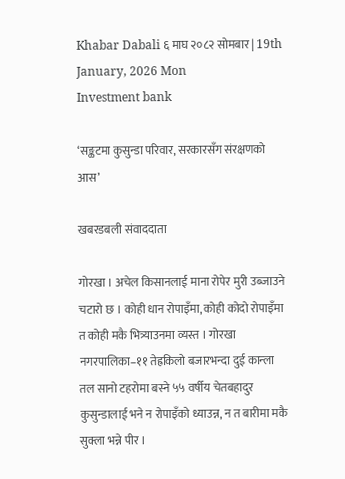Khabar Dabali ६ माघ २०८२ सोमबार | 19th January, 2026 Mon
Investment bank

‘सङ्कटमा कुसुन्डा परिवार, सरकारसँग संरक्षणको आस’

खबरडबली संवाददाता

गोरखा । अचेल किसानलाई माना रोपेर मुरी उब्जाउने चटारो छ । कोही धान रोपाइँमा, कोही कोदो रोपाइँमा त कोही मकै भित्र्याउनमा व्यस्त । गोरखा नगरपालिका–११ तेह्रकिलो बजारभन्दा दुई कान्ला तल सानो टहरोमा बस्ने ५५ वर्षीय चेतबहादुर कुसुन्डालाई भने न रोपाइँको ध्याउन्न, न त बारीमा मकै सुक्ला भन्ने पीर ।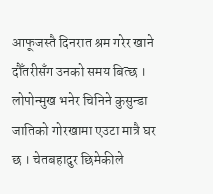आफूजस्तै दिनरात श्रम गरेर खाने दौँतरीसँग उनको समय बित्छ । लोपोन्मुख भनेर चिनिने कुसुन्डा जातिको गोरखामा एउटा मात्रै घर छ । चेतबहादुर छिमेकीले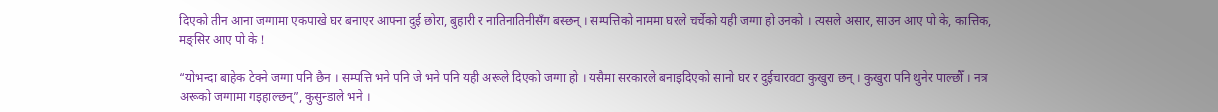दिएको तीन आना जग्गामा एकपाखे घर बनाएर आफ्ना दुई छोरा, बुहारी र नातिनातिनीसँग बस्छन् । सम्पत्तिको नाममा घरले चर्चेको यही जग्गा हो उनको । त्यसले असार, साउन आए पो के, कात्तिक, मङ्सिर आए पो के !

“योभन्दा बाहेक टेक्ने जग्गा पनि छैन । सम्पत्ति भने पनि जे भने पनि यही अरूले दिएको जग्गा हो । यसैमा सरकारले बनाइदिएको सानो घर र दुईचारवटा कुखुरा छन् । कुखुरा पनि थुनेर पाल्छौँ । नत्र अरूको जग्गामा गइहाल्छन्”, कुसुन्डाले भने ।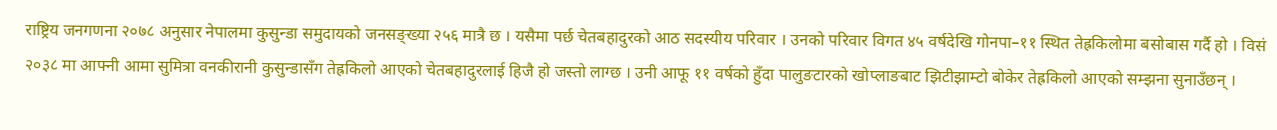राष्ट्रिय जनगणना २०७८ अनुसार नेपालमा कुसुन्डा समुदायको जनसङ्ख्या २५६ मात्रै छ । यसैमा पर्छ चेतबहादुरको आठ सदस्यीय परिवार । उनको परिवार विगत ४५ वर्षदेखि गोनपा–११ स्थित तेह्रकिलोमा बसोबास गर्दै हो । विसं २०३८ मा आफ्नी आमा सुमित्रा वनकीरानी कुसुन्डासँग तेह्रकिलो आएको चेतबहादुरलाई हिजै हो जस्तो लाग्छ । उनी आफू ११ वर्षको हुँदा पालुङटारको खोप्लाङबाट झिटीझाम्टो बोकेर तेह्रकिलो आएको सम्झना सुनाउँछन् ।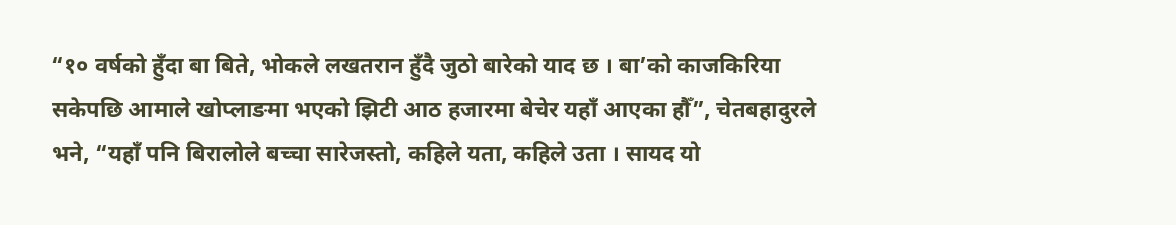“१० वर्षको हुँदा बा बिते, भोकले लखतरान हुँदै जुठो बारेको याद छ । बा’को काजकिरिया सकेपछि आमाले खोप्लाङमा भएको झिटी आठ हजारमा बेचेर यहाँ आएका हौँ”, चेतबहादुरले भने, “यहाँ पनि बिरालोले बच्चा सारेजस्तो, कहिले यता, कहिले उता । सायद यो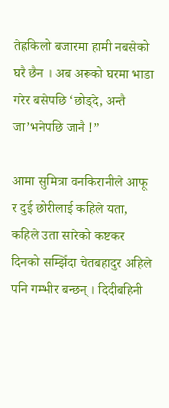तेह्रकिलो बजारमा हामी नबसेको घरै छैन । अब अरूको घरमा भाडा गरेर बसेपछि ‘छोड्दे, अन्तै जा’भनेपछि जानै !”

आमा सुमित्रा वनकिरानीले आफू र दुई छोरीलाई कहिले यता, कहिले उता सारेको कष्टकर दिनको सम्झिँदा चेतबहादुर अहिले पनि गम्भीर बन्छन् । दिदीबहिनी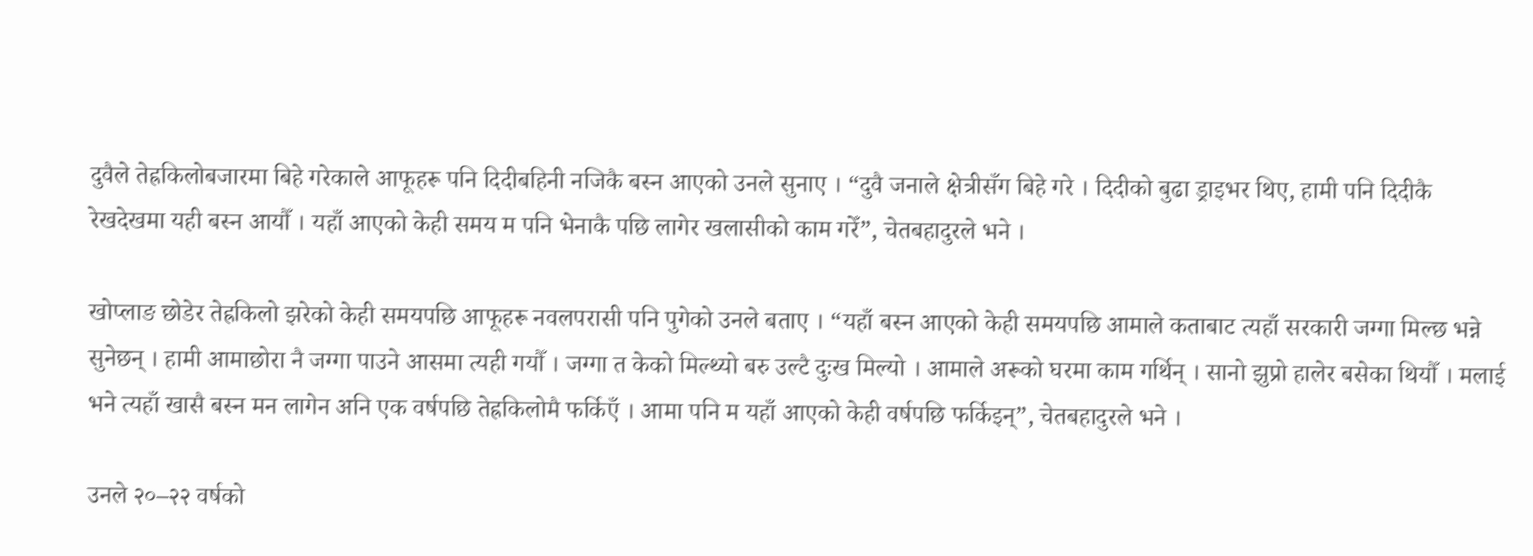दुवैले तेह्रकिलोबजारमा बिहे गरेकाले आफूहरू पनि दिदीबहिनी नजिकै बस्न आएको उनले सुनाए । “दुवै जनाले क्षेत्रीसँग बिहे गरे । दिदीको बुढा ड्राइभर थिए, हामी पनि दिदीकै रेखदेखमा यही बस्न आयौँ । यहाँ आएको केही समय म पनि भेनाकै पछि लागेर खलासीको काम गरेँ”, चेतबहादुरले भने ।

खोप्लाङ छोडेर तेह्रकिलो झरेको केही समयपछि आफूहरू नवलपरासी पनि पुगेको उनले बताए । “यहाँ बस्न आएको केही समयपछि आमाले कताबाट त्यहाँ सरकारी जग्गा मिल्छ भन्ने सुनेछन् । हामी आमाछोरा नै जग्गा पाउने आसमा त्यही गयौँ । जग्गा त केको मिल्थ्यो बरु उल्टै दुःख मिल्यो । आमाले अरूको घरमा काम गर्थिन् । सानो झुप्रो हालेर बसेका थियौँ । मलाई भने त्यहाँ खासै बस्न मन लागेन अनि एक वर्षपछि तेह्रकिलोमै फर्किएँ । आमा पनि म यहाँ आएको केही वर्षपछि फर्किइन्”, चेतबहादुरले भने ।

उनले २०–२२ वर्षको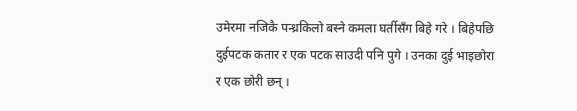उमेरमा नजिकै पन्ध्रकिलो बस्ने कमला घर्तीसँग बिहे गरे । बिहेपछि दुईपटक कतार र एक पटक साउदी पनि पुगे । उनका दुई भाइछोरा र एक छोरी छन् ।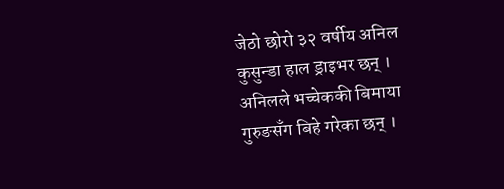जेठो छोरो ३२ वर्षीय अनिल कुसुन्डा हाल ड्राइभर छन् । अनिलले भच्चेककी बिमाया गुरुङसँग बिहे गरेका छन् ।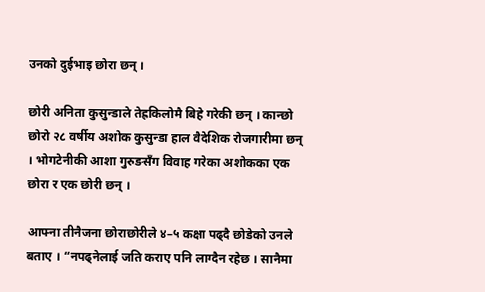उनको दुईभाइ छोरा छन् ।

छोरी अनिता कुसुन्डाले तेह्रकिलोमै बिहे गरेकी छन् । कान्छो छोरो २८ वर्षीय अशोक कुसुन्डा हाल वैदेशिक रोजगारीमा छन् । भोगटेनीकी आशा गुरुङसँग विवाह गरेका अशोकका एक छोरा र एक छोरी छन् ।

आफ्ना तीनैजना छोराछोरीले ४–५ कक्षा पढ्दै छोडेको उनले बताए । “नपढ्नेलाई जति कराए पनि लाग्दैन रहेछ । सानैमा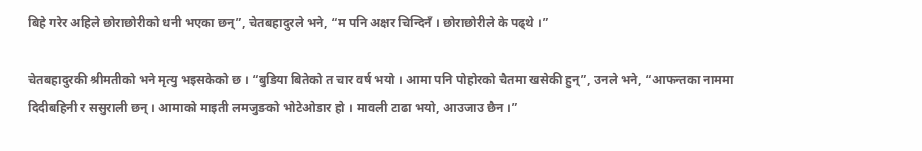बिहे गरेर अहिले छोराछोरीको धनी भएका छन्”, चेतबहादुरले भने, “म पनि अक्षर चिन्दिनँ । छोराछोरीले के पढ्थे ।”

चेतबहादुरकी श्रीमतीको भने मृत्यु भइसकेको छ । “बुडिया बितेको त चार वर्ष भयो । आमा पनि पोहोरको चैतमा खसेकी हुन्”, उनले भने, “आफन्तका नाममा दिदीबहिनी र ससुराली छन् । आमाको माइती लमजुङको भोटेओडार हो । मावली टाढा भयो, आउजाउ छैन ।”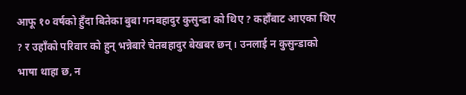आफू १० वर्षको हुँदा बितेका बुबा गनबहादुर कुसुन्डा को थिए ? कहाँबाट आएका थिए ? र उहाँको परिवार को हुन् भन्नेबारे चेतबहादुर बेखबर छन् । उनलाई न कुसुन्डाको भाषा थाहा छ, न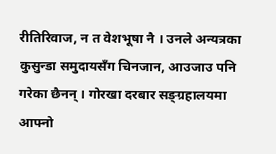रीतिरिवाज, न त वेशभूषा नै । उनले अन्यत्रका कुसुन्डा समुदायसँग चिनजान, आउजाउ पनि गरेका छैनन् । गोरखा दरबार सङ्ग्रहालयमा आफ्नो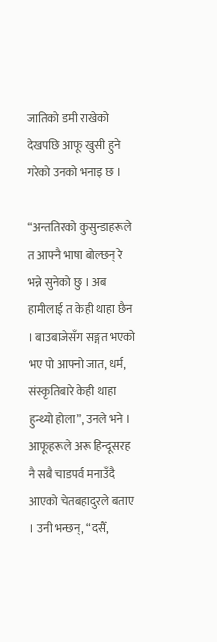जातिको डमी राखेको देखपछि आफू खुसी हुने गरेको उनको भनाइ छ ।

“अन्ततिरको कुसुन्डाहरूले त आफ्नै भाषा बोल्छन् रे भन्ने सुनेको छु । अब हामीलाई त केही थाहा छैन । बाउबाजेसँग सङ्गत भएको भए पो आफ्नो जात, धर्म, संस्कृतिबारे केही थाहा हुन्थ्यो होला”, उनले भने । आफूहरूले अरू हिन्दूसरह नै सबै चाडपर्व मनाउँदै आएको चेतबहादुरले बताए । उनी भन्छन्, “दसैँ,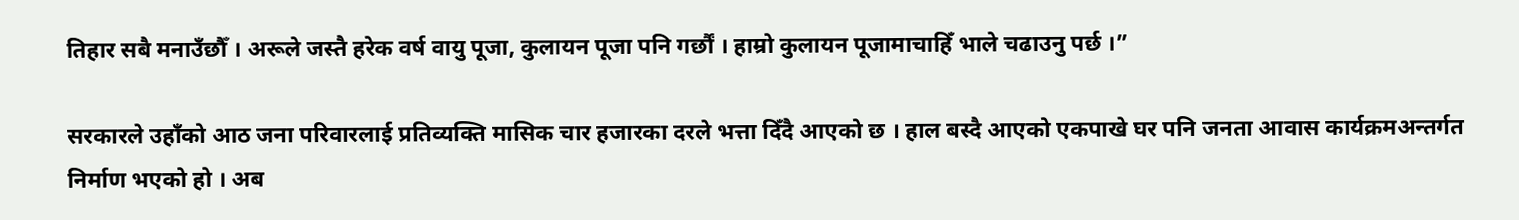तिहार सबै मनाउँछौँ । अरूले जस्तै हरेक वर्ष वायु पूजा, कुलायन पूजा पनि गर्छौं । हाम्रो कुलायन पूजामाचाहिँ भाले चढाउनु पर्छ ।”

सरकारले उहाँको आठ जना परिवारलाई प्रतिव्यक्ति मासिक चार हजारका दरले भत्ता दिँदै आएको छ । हाल बस्दै आएको एकपाखे घर पनि जनता आवास कार्यक्रमअन्तर्गत निर्माण भएको हो । अब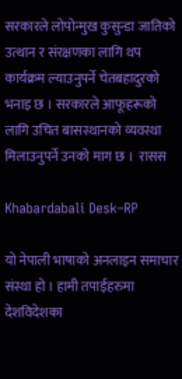सरकारले लोपोन्मुख कुसुन्डा जातिको उत्थान र संरक्षणका लागि थप कार्यक्रम ल्याउनुपर्ने चेतबहादुरको भनाइ छ । सरकारले आफूहरूको लागि उचित बासस्थानको व्यवस्था मिलाउनुपर्ने उनको माग छ ।  रासस

Khabardabali Desk–RP

यो नेपाली भाषाको अनलाइन समाचार संस्था हो । हामी तपाईहरुमा देशविदेशका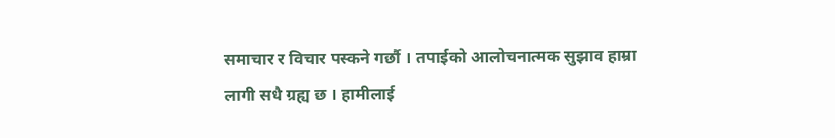समाचार र विचार पस्कने गर्छौ । तपाईको आलोचनात्मक सुझाव हाम्रा लागी सधै ग्रह्य छ । हामीलाई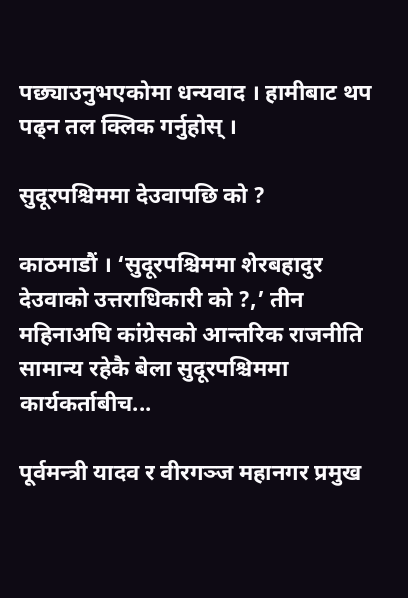पछ्याउनुभएकोमा धन्यवाद । हामीबाट थप पढ्न तल क्लिक गर्नुहोस् ।

सुदूरपश्चिममा देउवापछि को ?

काठमाडौं । ‘सुदूरपश्चिममा शेरबहादुर देउवाको उत्तराधिकारी को ?,’ तीन महिनाअघि कांग्रेसको आन्तरिक राजनीति सामान्य रहेकै बेला सुदूरपश्चिममा कार्यकर्ताबीच...

पूर्वमन्त्री यादव र वीरगञ्ज महानगर प्रमुख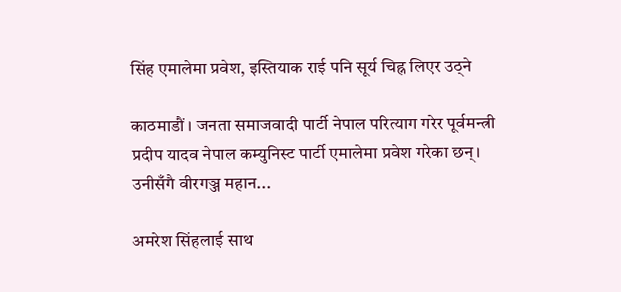सिंह एमालेमा प्रवेश, इस्तियाक राई पनि सूर्य चिह्न लिएर उठ्ने

काठमाडौं । जनता समाजवादी पार्टी नेपाल परित्याग गरेर पूर्वमन्त्री प्रदीप यादव नेपाल कम्युनिस्ट पार्टी एमालेमा प्रवेश गरेका छन्। उनीसँगै वीरगञ्ज महान...

अमरेश सिंहलाई साथ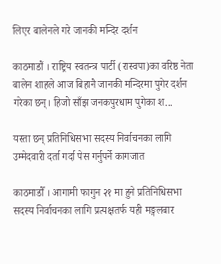लिएर बालेनले गरे जानकी मन्दिर दर्शन

काठमाडौं । राष्ट्रिय स्वतन्त्र पार्टी (रास्वपा)का वरिष्ठ नेता बालेन शाहले आज बिहानै जानकी मन्दिरमा पुगेर दर्शन गरेका छन्। हिजो साँझ जनकपुरधाम पुगेका श...

यस्ता छन् प्रतिनिधिसभा सदस्य निर्वाचनका लागि उम्मेदवारी दर्ता गर्दा पेस गर्नुपर्ने कागजात

काठमाडौँ । आगामी फागुन २१ मा हुने प्रतिनिधिसभा सदस्य निर्वाचनका लागि प्रत्यक्षतर्फ यही मङ्गलबार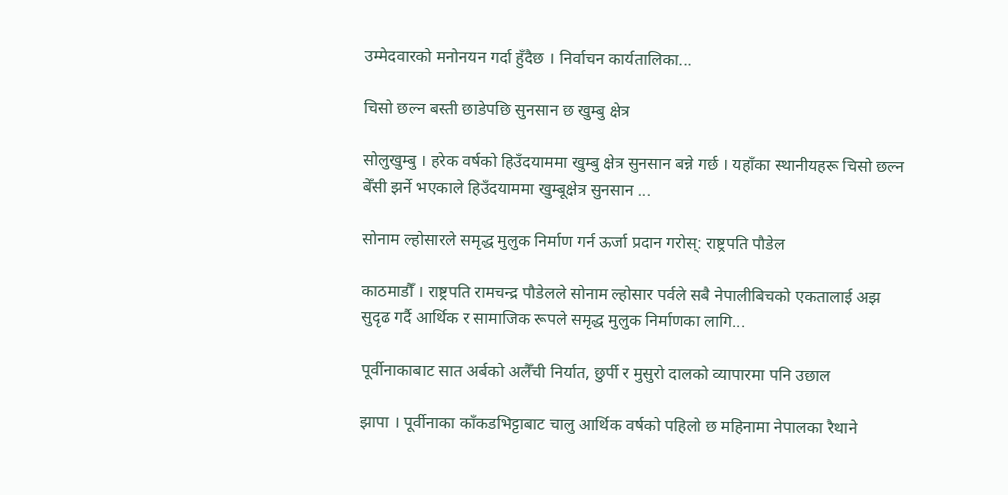उम्मेदवारको मनोनयन गर्दा हुँदैछ । निर्वाचन कार्यतालिका...

चिसो छल्न बस्ती छाडेपछि सुनसान छ खुम्बु क्षेत्र

सोलुखुम्बु । हरेक वर्षको हिउँदयाममा खुम्बु क्षेत्र सुनसान बन्ने गर्छ । यहाँका स्थानीयहरू चिसो छल्न बेँसी झर्ने भएकाले हिउँदयाममा खुम्बूक्षेत्र सुनसान ...

सोनाम ल्होसारले समृद्ध मुलुक निर्माण गर्न ऊर्जा प्रदान गरोस्: राष्ट्रपति पौडेल

काठमाडौँ । राष्ट्रपति रामचन्द्र पौडेलले सोनाम ल्होसार पर्वले सबै नेपालीबिचको एकतालाई अझ सुदृढ गर्दै आर्थिक र सामाजिक रूपले समृद्ध मुलुक निर्माणका लागि...

पूर्वीनाकाबाट सात अर्बको अलैँची निर्यात, छुर्पी र मुसुरो दालको व्यापारमा पनि उछाल

झापा । पूर्वीनाका काँकडभिट्टाबाट चालु आर्थिक वर्षको पहिलो छ महिनामा नेपालका रैथाने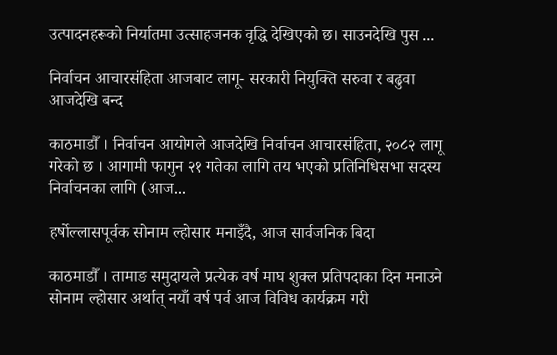उत्पादनहरूको निर्यातमा उत्साहजनक वृद्धि देखिएको छ। साउनदेखि पुस ...

निर्वाचन आचारसंहिता आजबाट लागू- सरकारी नियुक्ति सरुवा र बढुवा आजदेखि बन्द

काठमाडौँ । निर्वाचन आयोगले आजदेखि निर्वाचन आचारसंहिता, २०८२ लागू गरेको छ । आगामी फागुन २१ गतेका लागि तय भएको प्रतिनिधिसभा सदस्य निर्वाचनका लागि (आज...

हर्षोल्लासपूर्वक सोनाम ल्होसार मनाइँदै, आज सार्वजनिक बिदा

काठमाडौँ । तामाङ समुदायले प्रत्येक वर्ष माघ शुक्ल प्रतिपदाका दिन मनाउने सोनाम ल्होसार अर्थात् नयाँ वर्ष पर्व आज विविध कार्यक्रम गरी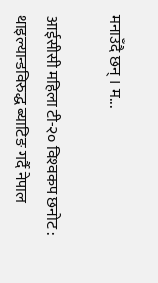मनाउँदै छन् । म...

आईसीसी महिला टी-२० विश्‍वकप छनोट : थाइल्यान्डविरुद्ध ब्याटिङ गर्दै नेपाल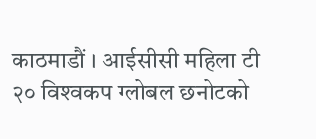काठमाडौं । आईसीसी महिला टी २० विश्‍वकप ग्लोबल छनोटको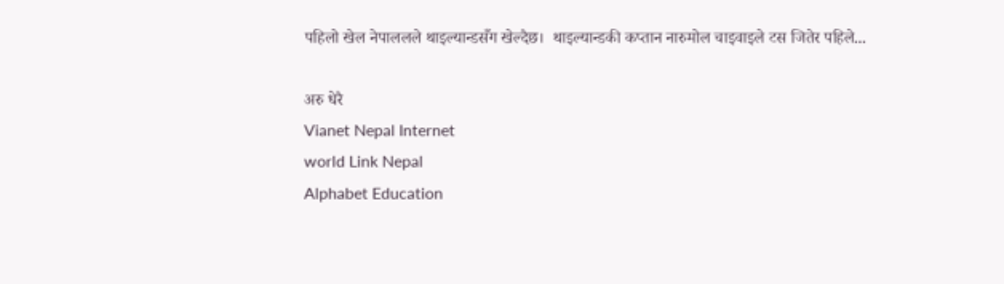पहिलो खेल नेपाललले थाइल्यान्डसँग खेल्दैछ।  थाइल्यान्डकी कप्तान नारुमोल चाइवाइले टस जितेर पहिले...

अरु धेरै
Vianet Nepal Internet
world Link Nepal
Alphabet Education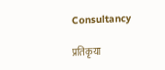Consultancy

प्रतिकृया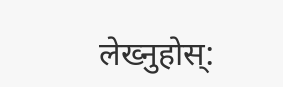लेख्नुहोस्: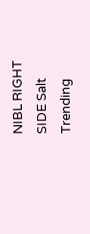NIBL RIGHT SIDE Salt Trending